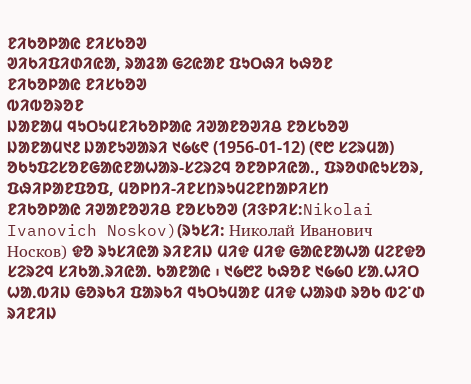ᱱᱤᱠᱚᱞᱟᱭ ᱱᱤᱥᱠᱚᱣ
ᱣᱤᱠᱤᱯᱤᱰᱤᱭᱟ, ᱨᱟᱲᱟ ᱜᱮᱭᱟᱱ ᱯᱩᱛᱷᱤ ᱠᱷᱚᱱ
ᱱᱤᱠᱚᱞᱟᱭ ᱱᱤᱥᱠᱚᱣ
ᱵᱤᱵᱚᱨᱚᱱ
ᱡᱟᱱᱟᱢ ᱧᱩᱛᱩᱢᱱᱤᱠᱚᱞᱟᱭ ᱤᱣᱟᱱᱚᱣᱤᱪ ᱱᱚᱥᱠᱚᱣ
ᱡᱟᱱᱟᱢ᱑᱒ ᱡᱟᱱᱩᱣᱟᱨᱤ ᱑᱙᱕᱖ (1956-01-12) (᱖᱘ ᱥᱮᱨᱢᱟ)
ᱚᱠᱩᱯᱮᱥᱚᱱᱜᱟᱭᱱᱟᱦᱟᱨ-ᱥᱮᱨᱮᱧ ᱚᱱᱚᱞᱤᱭᱟᱹ, ᱯᱨᱚᱰᱭᱩᱥᱚᱨ, ᱯᱷᱤᱞᱟᱱᱯᱚᱯ, ᱢᱚᱞᱴᱤ-ᱤᱱᱥᱴᱨᱩᱢᱮᱱᱴᱟᱞᱤᱥᱴ
ᱱᱤᱠᱚᱞᱟᱭ ᱤᱣᱟᱱᱚᱣᱤᱪ ᱱᱚᱥᱠᱚᱣ (ᱤᱝᱞᱤᱥ:Nikolai Ivanovich Noskov)(ᱨᱩᱥᱤ: Николай Иванович Носков) ᱫᱚ ᱨᱩᱥᱤᱭᱟ ᱨᱤᱱᱤᱡ ᱢᱤᱫ ᱢᱤᱫ ᱜᱟᱭᱱᱟᱦᱟ ᱢᱮᱱᱫᱚ ᱥᱮᱨᱮᱧ ᱥᱤᱠᱟᱹᱨᱤᱭᱟᱹ ᱠᱟᱱᱟᱭ ᱾ ᱑᱙᱘᱗ ᱠᱷᱚᱱ ᱑᱙᱙᱐ ᱥᱟᱹᱦᱤᱛ ᱦᱟᱹᱵᱤᱡ ᱜᱚᱨᱠᱤ ᱯᱟᱨᱠᱤ ᱧᱩᱛᱩᱢᱟᱱ ᱢᱤᱫ ᱦᱟᱨᱰ ᱨᱚᱠ ᱵᱮᱸᱰ ᱨᱤᱱᱤᱡ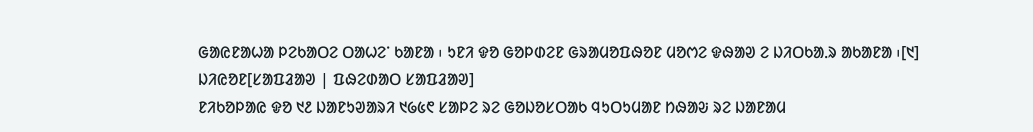ᱜᱟᱭᱱᱟᱦᱟ ᱞᱮᱠᱟᱛᱮ ᱛᱟᱦᱮᱸ ᱠᱟᱱᱟ ᱾ ᱩᱱᱤ ᱫᱚ ᱜᱚᱞᱰᱮᱱ ᱜᱨᱟᱢᱚᱯᱷᱚᱱ ᱢᱚᱬᱮ ᱫᱷᱟᱣ ᱮ ᱡᱤᱛᱠᱟᱹᱨ ᱟᱠᱟᱱᱟ ᱾[᱑]
ᱡᱤᱭᱚᱱ[ᱥᱟᱯᱲᱟᱣ | ᱯᱷᱮᱰᱟᱛ ᱥᱟᱯᱲᱟᱣ]
ᱱᱤᱠᱚᱞᱟᱭ ᱫᱚ ᱑᱒ ᱡᱟᱱᱩᱣᱟᱨᱤ ᱑᱙᱕᱖ ᱥᱟᱞᱮ ᱨᱮ ᱜᱚᱡᱚᱥᱛᱟᱠ ᱧᱩᱛᱩᱢᱟᱱ ᱴᱷᱟᱶ ᱨᱮ ᱡᱟᱱᱟᱢ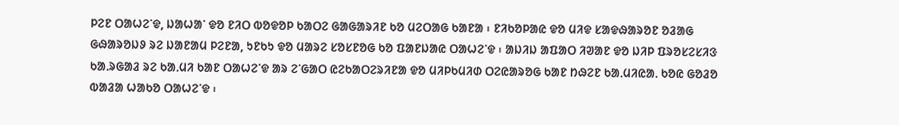ᱞᱮᱱ ᱛᱟᱦᱮᱸᱫ, ᱡᱟᱦᱟᱸ ᱫᱚ ᱱᱤᱛ ᱵᱚᱫᱚᱞ ᱠᱟᱛᱮ ᱜᱟᱜᱟᱨᱤᱱ ᱠᱚ ᱢᱮᱛᱟᱜ ᱠᱟᱱᱟ ᱾ ᱱᱤᱠᱚᱞᱟᱭ ᱫᱚ ᱢᱤᱫ ᱥᱟᱫᱷᱟᱨᱚᱱ ᱚᱲᱟᱜ ᱜᱷᱟᱨᱚᱡᱽ ᱨᱮ ᱡᱟᱱᱟᱢ ᱞᱮᱱᱟ, ᱩᱱᱠᱩ ᱫᱚ ᱢᱟᱨᱮ ᱥᱚᱥᱱᱚᱜ ᱠᱚ ᱯᱟᱱᱡᱟᱭ ᱛᱟᱦᱮᱸᱫ ᱾ ᱟᱡᱤᱡ ᱟᱯᱟᱛ ᱤᱣᱟᱱ ᱫᱚ ᱡᱤᱞ ᱯᱨᱚᱥᱮᱥᱤᱝ ᱠᱟᱹᱨᱜᱟᱲ ᱨᱮ ᱠᱟᱹᱢᱤ ᱠᱟᱱ ᱛᱟᱦᱮᱸᱫ ᱟᱨ ᱮᱸᱜᱟᱛ ᱭᱮᱠᱟᱛᱮᱨᱤᱱᱟ ᱫᱚ ᱢᱤᱞᱠᱢᱤᱰ ᱛᱮᱭᱟᱨᱚᱜ ᱠᱟᱱ ᱴᱷᱮᱱ ᱠᱟᱹᱢᱤᱭᱟᱹ ᱠᱚᱭ ᱜᱚᱲᱚ ᱵᱟᱲᱟ ᱦᱟᱠᱚ ᱛᱟᱦᱮᱸᱫ ᱾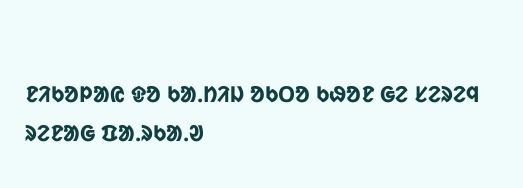ᱱᱤᱠᱚᱞᱟᱭ ᱫᱚ ᱠᱟᱹᱴᱤᱡ ᱚᱠᱛᱚ ᱠᱷᱚᱱ ᱜᱮ ᱥᱮᱨᱮᱧ ᱨᱮᱱᱟᱜ ᱯᱟᱹᱨᱠᱟᱹᱣ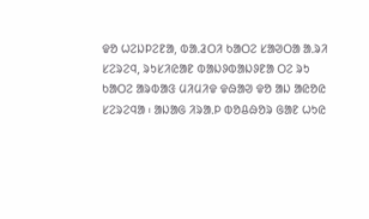ᱫᱚ ᱦᱮᱡᱞᱮᱱᱟ, ᱵᱟᱹᱲᱛᱤ ᱠᱟᱛᱮ ᱥᱟᱣᱛᱟ ᱟᱹᱨᱤ ᱥᱮᱨᱮᱧ, ᱨᱩᱥᱤᱭᱟᱱ ᱵᱟᱡᱽᱵᱟᱡᱽᱱᱟ ᱛᱮ ᱨᱩ ᱠᱟᱛᱮ ᱟᱨᱵᱟᱝ ᱢᱤᱢᱤᱫ ᱫᱷᱟᱣ ᱫᱚ ᱟᱡ ᱟᱭᱚᱭ ᱥᱮᱨᱮᱧᱟ ᱾ ᱟᱡᱟᱜ ᱤᱨᱟᱹᱞ ᱵᱚᱪᱷᱚᱨ ᱜᱟᱱ ᱦᱩᱭ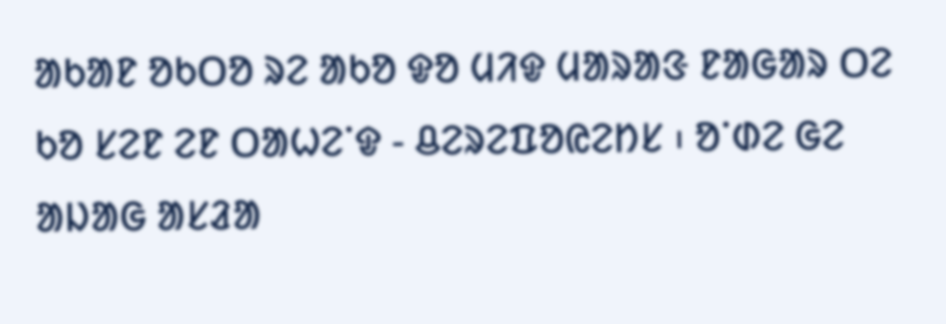ᱟᱠᱟᱱ ᱚᱠᱛᱚ ᱨᱮ ᱟᱠᱚ ᱫᱚ ᱢᱤᱫ ᱢᱟᱨᱟᱝ ᱱᱟᱜᱟᱨ ᱛᱮ ᱠᱚ ᱥᱮᱱ ᱮᱱ ᱛᱟᱦᱮᱸᱫ - ᱪᱮᱨᱮᱯᱚᱭᱮᱴᱥ ᱾ ᱚᱸᱰᱮ ᱜᱮ ᱟᱡᱟᱜ ᱟᱥᱲᱟ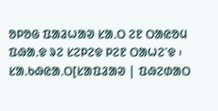ᱚᱞᱚᱜ ᱯᱟᱲᱦᱟᱣ ᱥᱟᱹᱛ ᱮᱱ ᱛᱟᱭᱚᱢ ᱯᱷᱟᱹᱫ ᱨᱮ ᱥᱮᱞᱮᱫ ᱞᱮᱱ ᱛᱟᱦᱮᱸᱫ ᱾
ᱥᱟᱹᱠᱷᱭᱟᱹᱛ[ᱥᱟᱯᱲᱟᱣ | ᱯᱷᱮᱰᱟᱛ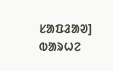ᱥᱟᱯᱲᱟᱣ]
ᱵᱟᱨᱦᱮ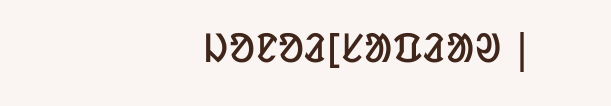ᱡᱚᱱᱚᱲ[ᱥᱟᱯᱲᱟᱣ |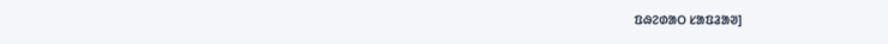ᱯᱷᱮᱰᱟᱛ ᱥᱟᱯᱲᱟᱣ]